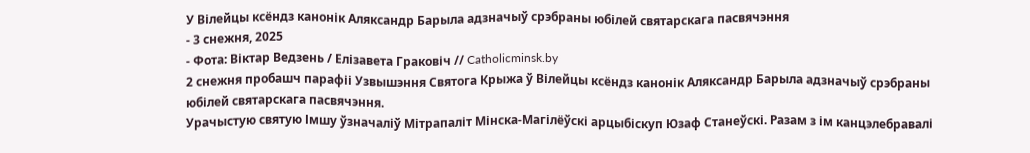У Вілейцы ксёндз канонік Аляксандр Барыла адзначыў срэбраны юбілей святарскага пасвячэння
- 3 снежня, 2025
- Фота: Віктар Ведзень / Елізавета Граковіч // Catholicminsk.by
2 снежня пробашч парафіі Узвышэння Святога Крыжа ў Вілейцы ксёндз канонік Аляксандр Барыла адзначыў срэбраны юбілей святарскага пасвячэння.
Урачыстую святую Імшу ўзначаліў Мітрапаліт Мінска-Магілёўскі арцыбіскуп Юзаф Станеўскі. Разам з ім канцэлебравалі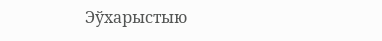Эўхарыстыю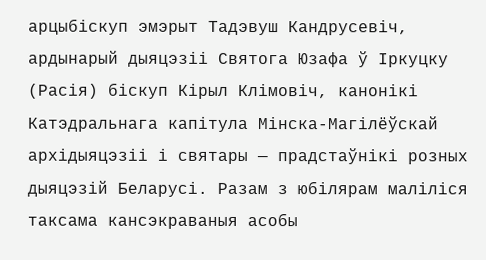арцыбіскуп эмэрыт Тадэвуш Кандрусевіч, ардынарый дыяцэзіі Святога Юзафа ў Іркуцку (Расія) біскуп Кірыл Клімовіч, канонікі Катэдральнага капітула Мінска-Магілёўскай архідыяцэзіі і святары — прадстаўнікі розных дыяцэзій Беларусі. Разам з юбілярам маліліся таксама кансэкраваныя асобы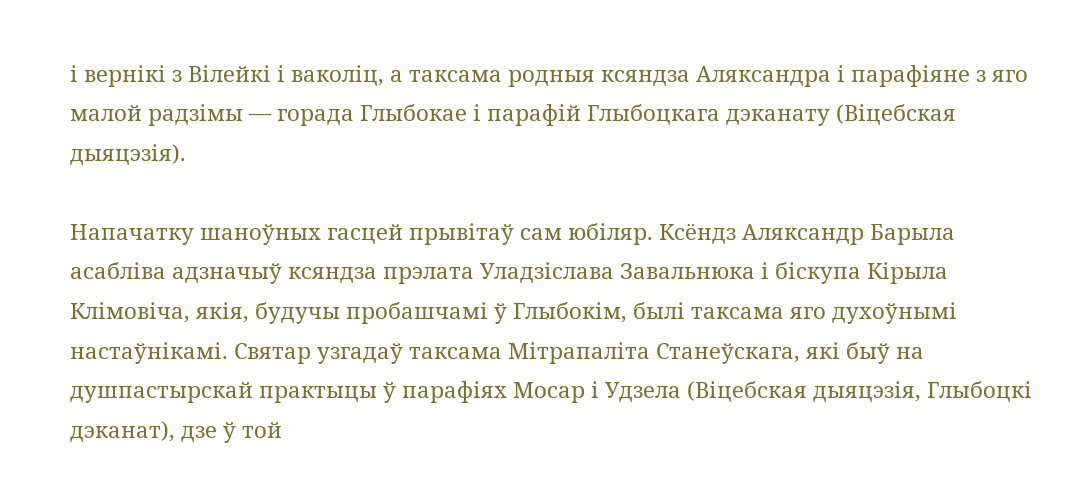і вернікі з Вілейкі і ваколіц, а таксама родныя ксяндза Аляксандра і парафіяне з яго малой радзімы — горада Глыбокае і парафій Глыбоцкага дэканату (Віцебская дыяцэзія).

Напачатку шаноўных гасцей прывітаў сам юбіляр. Ксёндз Аляксандр Барыла асабліва адзначыў ксяндза прэлата Уладзіслава Завальнюка і біскупа Кірыла Клімовіча, якія, будучы пробашчамі ў Глыбокім, былі таксама яго духоўнымі настаўнікамі. Святар узгадаў таксама Мітрапаліта Станеўскага, які быў на душпастырскай практыцы ў парафіях Мосар і Удзела (Віцебская дыяцэзія, Глыбоцкі дэканат), дзе ў той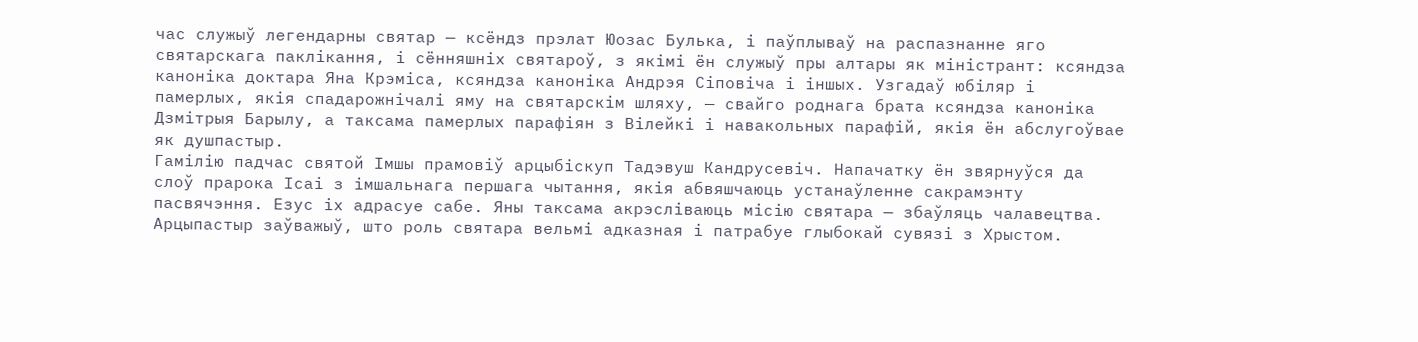час служыў легендарны святар — ксёндз прэлат Юозас Булька, і паўплываў на распазнанне яго святарскага паклікання, і сённяшніх святароў, з якімі ён служыў пры алтары як міністрант: ксяндза каноніка доктара Яна Крэміса, ксяндза каноніка Андрэя Сіповіча і іншых. Узгадаў юбіляр і памерлых, якія спадарожнічалі яму на святарскім шляху, — свайго роднага брата ксяндза каноніка Дзмітрыя Барылу, а таксама памерлых парафіян з Вілейкі і навакольных парафій, якія ён абслугоўвае як душпастыр.
Гамілію падчас святой Імшы прамовіў арцыбіскуп Тадэвуш Кандрусевіч. Напачатку ён звярнуўся да слоў прарока Ісаі з імшальнага першага чытання, якія абвяшчаюць устанаўленне сакрамэнту пасвячэння. Езус іх адрасуе сабе. Яны таксама акрэсліваюць місію святара — збаўляць чалавецтва.
Арцыпастыр заўважыў, што роль святара вельмі адказная і патрабуе глыбокай сувязі з Хрыстом.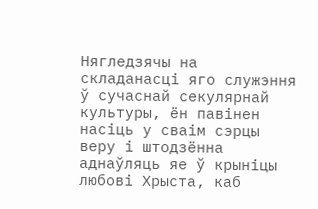Нягледзячы на складанасці яго служэння ў сучаснай секулярнай культуры, ён павінен насіць у сваім сэрцы веру і штодзённа аднаўляць яе ў крыніцы любові Хрыста, каб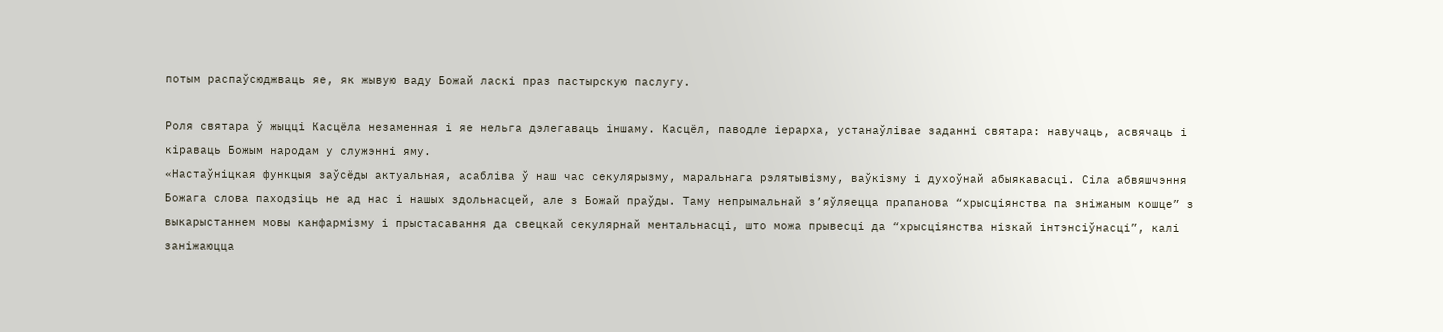потым распаўсюджваць яе, як жывую ваду Божай ласкі праз пастырскую паслугу.

Роля святара ў жыцці Касцёла незаменная і яе нельга дэлегаваць іншаму. Касцёл, паводле іерарха, устанаўлівае заданні святара: навучаць, асвячаць і кіраваць Божым народам у служэнні яму.
«Настаўніцкая функцыя заўсёды актуальная, асабліва ў наш час секулярызму, маральнага рэлятывізму, ваўкізму і духоўнай абыякавасці. Сіла абвяшчэння Божага слова паходзіць не ад нас і нашых здольнасцей, але з Божай праўды. Таму непрымальнай з’яўляецца прапанова “хрысціянства па зніжаным кошце” з выкарыстаннем мовы канфармізму і прыстасавання да свецкай секулярнай ментальнасці, што можа прывесці да “хрысціянства нізкай інтэнсіўнасці”, калі заніжаюцца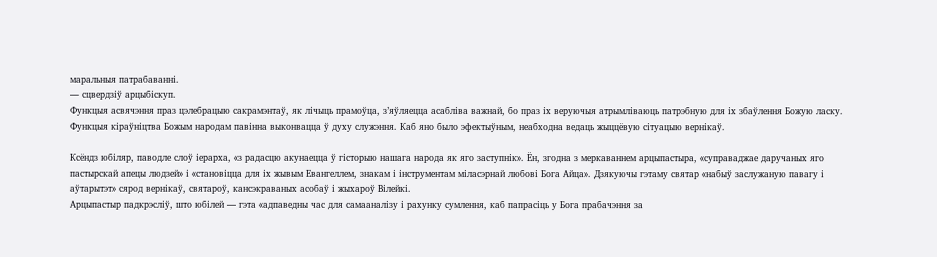маральныя патрабаванні.
― сцвердзіў арцыбіскуп.
Функцыя асвячэння праз цэлебрацыю сакрамэнтаў, як лічыць прамоўца, з’яўляецца асабліва важнай, бо праз іх веруючыя атрымліваюць патрэбную для іх збаўлення Божую ласку.
Функцыя кіраўніцтва Божым народам павінна выконвацца ў духу служэння. Каб яно было эфектыўным, неабходна ведаць жыццёвую сітуацыю вернікаў.

Ксёндз юбіляр, паводле слоў іерарха, «з радасцю акунаецца ў гісторыю нашага народа як яго заступнік». Ён, згодна з меркаваннем арцыпастыра, «суправаджае даручаных яго пастырскай апецы людзей» і «становіцца для іх жывым Евангеллем, знакам і інструментам міласэрнай любові Бога Айца». Дзякуючы гэтаму святар «набыў заслужаную павагу і аўтарытэт» сярод вернікаў, святароў, кансэкраваных асобаў і жыхароў Вілейкі.
Арцыпастыр падкрэсліў, што юбілей — гэта «адпаведны час для самааналізу і рахунку сумлення, каб папрасіць у Бога прабачэння за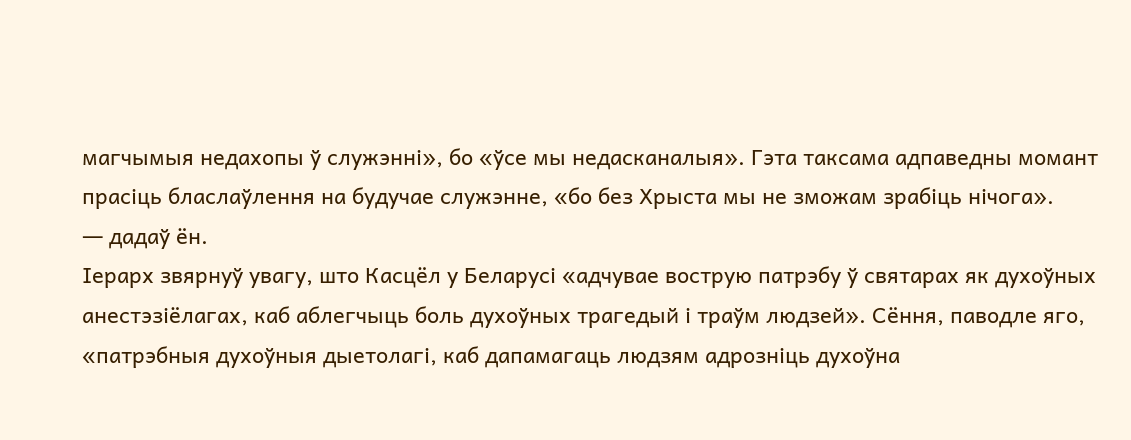магчымыя недахопы ў служэнні», бо «ўсе мы недасканалыя». Гэта таксама адпаведны момант прасіць бласлаўлення на будучае служэнне, «бо без Хрыста мы не зможам зрабіць нічога».
― дадаў ён.
Іерарх звярнуў увагу, што Касцёл у Беларусі «адчувае вострую патрэбу ў святарах як духоўных анестэзіёлагах, каб аблегчыць боль духоўных трагедый і траўм людзей». Сёння, паводле яго, «патрэбныя духоўныя дыетолагі, каб дапамагаць людзям адрозніць духоўна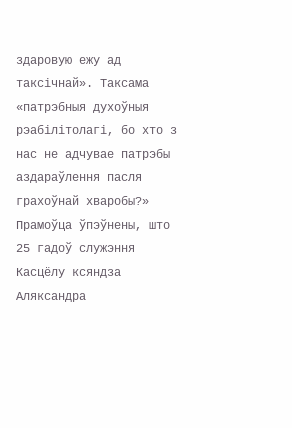здаровую ежу ад таксічнай». Таксама «патрэбныя духоўныя рэабілітолагі, бо хто з нас не адчувае патрэбы аздараўлення пасля грахоўнай хваробы?»
Прамоўца ўпэўнены, што 25 гадоў служэння Касцёлу ксяндза Аляксандра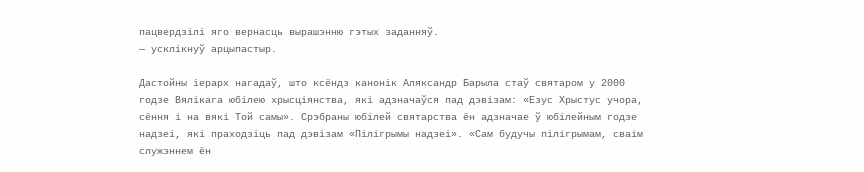пацвердзілі яго вернасць вырашэнню гэтых заданняў.
― усклікнуў арцыпастыр.

Дастойны іерарх нагадаў, што ксёндз канонік Аляксандр Барыла стаў святаром у 2000 годзе Вялікага юбілею хрысціянства, які адзначаўся пад дэвізам: «Езус Хрыстус учора, сёння і на вякі Той самы». Срэбраны юбілей святарства ён адзначае ў юбілейным годзе надзеі, які праходзіць пад дэвізам «Пілігрымы надзеі». «Сам будучы пілігрымам, сваім служэннем ён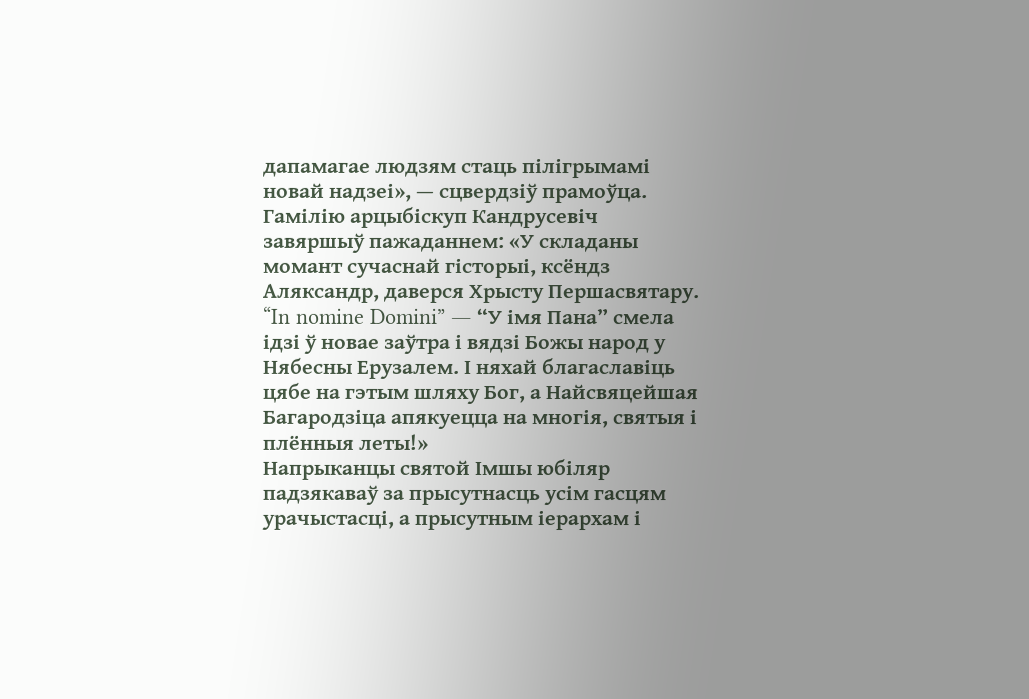дапамагае людзям стаць пілігрымамі новай надзеі», — сцвердзіў прамоўца.
Гамілію арцыбіскуп Кандрусевіч завяршыў пажаданнем: «У складаны момант сучаснай гісторыі, ксёндз Аляксандр, даверся Хрысту Першасвятару.
“In nomine Domini” ― “У імя Пана” смела ідзі ў новае заўтра і вядзі Божы народ у Нябесны Ерузалем. І няхай благаславіць цябе на гэтым шляху Бог, а Найсвяцейшая Багародзіца апякуецца на многія, святыя і плённыя леты!»
Напрыканцы святой Імшы юбіляр падзякаваў за прысутнасць усім гасцям урачыстасці, а прысутным іерархам і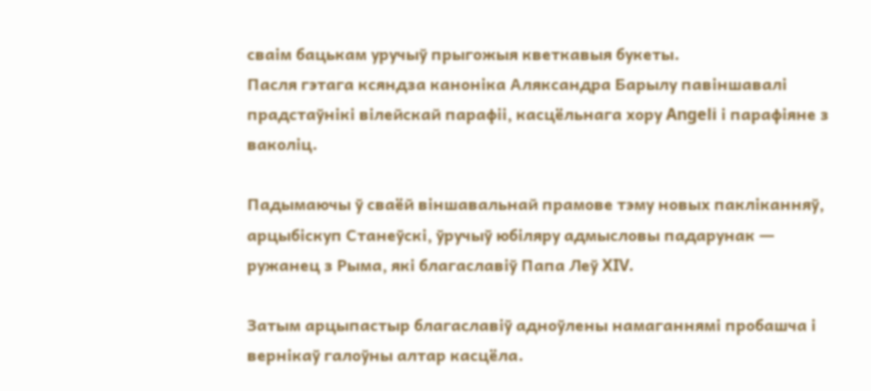сваім бацькам уручыў прыгожыя кветкавыя букеты.
Пасля гэтага ксяндза каноніка Аляксандра Барылу павіншавалі прадстаўнікі вілейскай парафіі, касцёльнага хору Angeli і парафіяне з ваколіц.

Падымаючы ў сваёй віншавальнай прамове тэму новых пакліканняў, арцыбіскуп Станеўскі, ўручыў юбіляру адмысловы падарунак ― ружанец з Рыма, які благаславіў Папа Леў XIV.

Затым арцыпастыр благаславіў адноўлены намаганнямі пробашча і вернікаў галоўны алтар касцёла.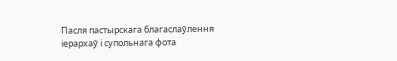Пасля пастырскага благаслаўлення іерархаў і супольнага фота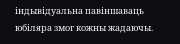індывідуальна павіншаваць юбіляра змог кожны жадаючы.